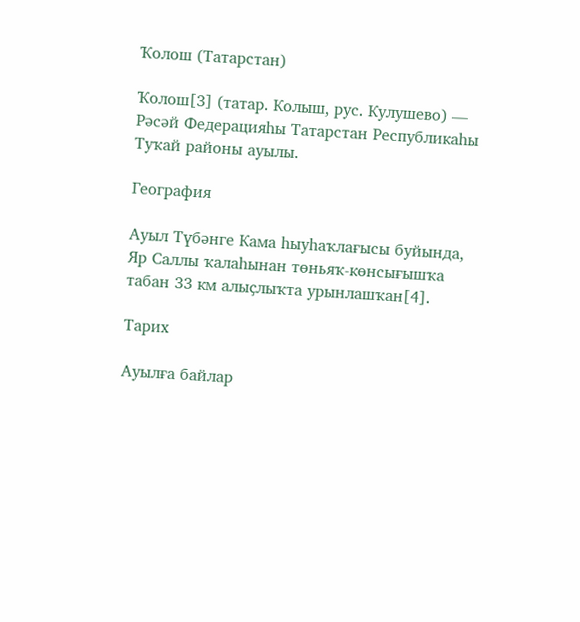Ҡолош (Татарстан)

Ҡолош[3] (татар. Колыш, рус. Кулушево) — Рәсәй Федерацияһы Татарстан Республикаһы Туҡай районы ауылы.

География

Ауыл Түбәнге Кама һыуһаҡлағысы буйында, Яр Саллы ҡалаһынан төньяҡ-көнсығышҡа табан 33 км алыҫлыҡта урынлашҡан[4].

Тарих

Ауылға байлар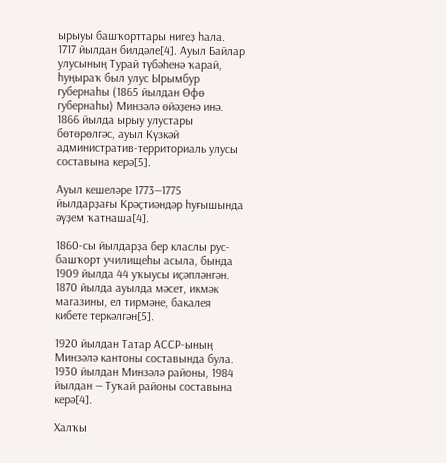ырыуы башҡорттары нигеҙ һала. 1717 йылдан билдәле[4]. Ауыл Байлар улусының Турай түбәһенә ҡарай, һуңыраҡ был улус Ырымбур губернаһы (1865 йылдан Өфө губернаһы) Минзәлә өйәҙенә инә. 1866 йылда ырыу улустары бөтөрөлгәс, ауыл Күзкәй административ-территориаль улусы составына керә[5].

Ауыл кешеләре 1773—1775 йылдарҙағы Крәҫтиәндәр һуғышында әүҙем ҡатнаша[4].

1860-сы йылдарҙа бер класлы рус-башҡорт училищеһы асыла, бында 1909 йылда 44 уҡыусы иҫәпләнгән. 1870 йылда ауылда мәсет, икмәк магазины, ел тирмәне, бакалея кибете теркәлгән[5].

1920 йылдан Татар АССР-ының Минзәлә кантоны составында була. 1930 йылдан Минзәлә районы, 1984 йылдан — Туҡай районы составына керә[4].

Халҡы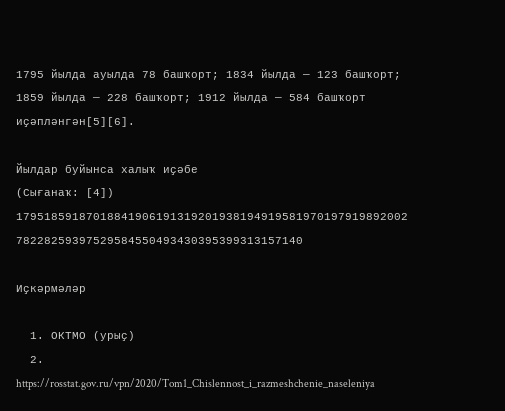1795 йылда ауылда 78 башҡорт; 1834 йылда — 123 башҡорт; 1859 йылда — 228 башҡорт; 1912 йылда — 584 башҡорт иҫәпләнгән[5][6].

Йылдар буйынса халыҡ иҫәбе
(Сығанаҡ: [4])
17951859187018841906191319201938194919581970197919892002
78228259397529584550493430395399313157140

Иҫкәрмәләр

  1. ОКТМО (урыҫ)
  2. https://rosstat.gov.ru/vpn/2020/Tom1_Chislennost_i_razmeshchenie_naseleniya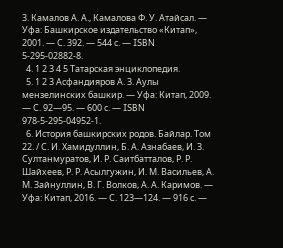3. Камалов А. А., Камалова Ф. У. Атайсал. — Уфа: Башкирское издательство «Китап», 2001. — С. 392. — 544 с. — ISBN 5-295-02882-8.
  4. 1 2 3 4 5 Татарская энциклопедия.
  5. 1 2 3 Асфандияров А. З. Аулы мензелинских башкир. — Уфа: Китап, 2009. — С. 92—95. — 600 с. — ISBN 978-5-295-04952-1.
  6. История башкирских родов. Байлар. Том 22. / С. И. Хамидуллин, Б. А. Азнабаев, И. З. Султанмуратов, И. Р. Саитбатталов, Р. Р. Шайхеев, Р. Р. Асылгужин, И. М. Васильев, А. М. Зайнуллин, В. Г. Волков, А. А. Каримов. — Уфа: Китап, 2016. — С. 123—124. — 916 с. —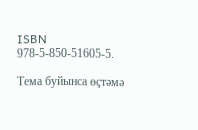ISBN 978-5-850-51605-5.

Тема буйынса өҫтәмә